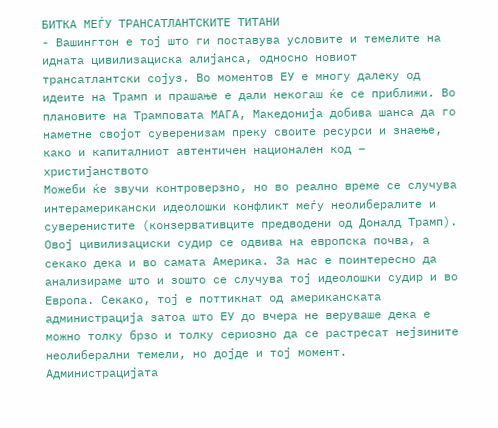БИТКА МЕЃУ ТРАНСАТЛАНТСКИТЕ ТИТАНИ
- Вашингтон е тој што ги поставува условите и темелите на идната цивилизациска алијанса, односно новиот трансатлантски сојуз. Во моментов ЕУ е многу далеку од идеите на Трамп и прашање е дали некогаш ќе се приближи. Во плановите на Трамповата МАГА, Македонија добива шанса да го наметне својот суверенизам преку своите ресурси и знаење, како и капиталниот автентичен национален код – христијанството
Можеби ќе звучи контроверзно, но во реално време се случува интерамерикански идеолошки конфликт меѓу неолибералите и суверенистите (конзервативците предводени од Доналд Трамп). Овој цивилизациски судир се одвива на европска почва, а секако дека и во самата Америка. За нас е поинтересно да анализираме што и зошто се случува тој идеолошки судир и во Европа. Секако, тој е поттикнат од американската администрација затоа што ЕУ до вчера не веруваше дека е можно толку брзо и толку сериозно да се растресат нејзините неолиберални темели, но дојде и тој момент.
Администрацијата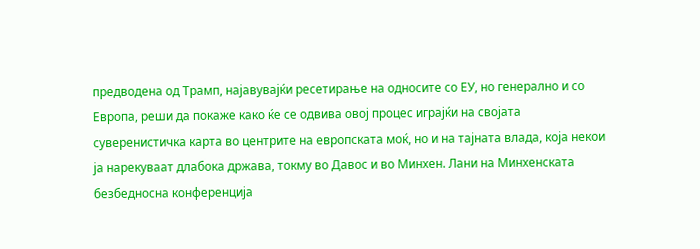предводена од Трамп, најавувајќи ресетирање на односите со ЕУ, но генерално и со Европа, реши да покаже како ќе се одвива овој процес играјќи на својата суверенистичка карта во центрите на европската моќ, но и на тајната влада, која некои ја нарекуваат длабока држава, токму во Давос и во Минхен. Лани на Минхенската безбедносна конференција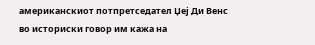американскиот потпретседател Џеј Ди Венс во историски говор им кажа на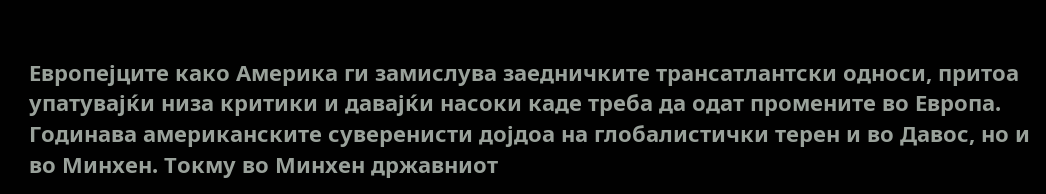Европејците како Америка ги замислува заедничките трансатлантски односи, притоа упатувајќи низа критики и давајќи насоки каде треба да одат промените во Европа. Годинава американските суверенисти дојдоа на глобалистички терен и во Давос, но и во Минхен. Токму во Минхен државниот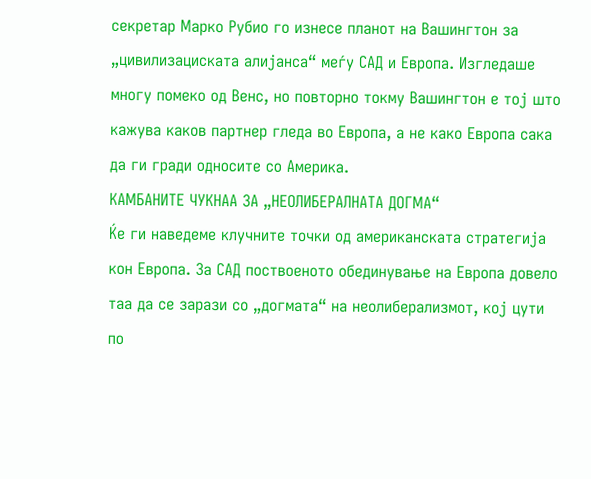секретар Марко Рубио го изнесе планот на Вашингтон за „цивилизациската алијанса“ меѓу САД и Европа. Изгледаше многу помеко од Венс, но повторно токму Вашингтон е тој што кажува каков партнер гледа во Европа, а не како Европа сака да ги гради односите со Америка.
КАМБАНИТЕ ЧУКНАА ЗА „НЕОЛИБЕРАЛНАТА ДОГМА“
Ќе ги наведеме клучните точки од американската стратегија кон Европа. За САД поствоеното обединување на Европа довело таа да се зарази со „догмата“ на неолиберализмот, кој цути по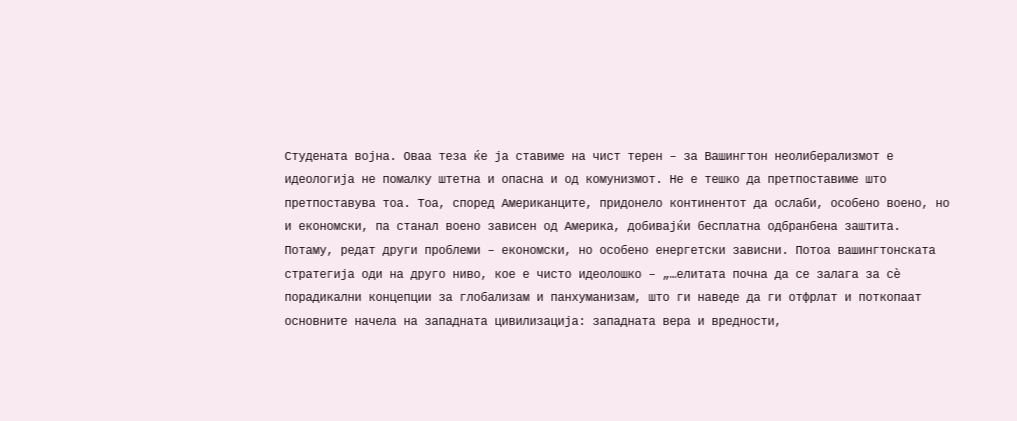Студената војна. Оваа теза ќе ја ставиме на чист терен – за Вашингтон неолиберализмот е идеологија не помалку штетна и опасна и од комунизмот. Не е тешко да претпоставиме што претпоставува тоа. Тоа, според Американците, придонело континентот да ослаби, особено воено, но и економски, па станал воено зависен од Америка, добивајќи бесплатна одбранбена заштита. Потаму, редат други проблеми – економски, но особено енергетски зависни. Потоа вашингтонската стратегија оди на друго ниво, кое е чисто идеолошко – „…елитата почна да се залага за сè порадикални концепции за глобализам и панхуманизам, што ги наведе да ги отфрлат и поткопаат основните начела на западната цивилизација: западната вера и вредности,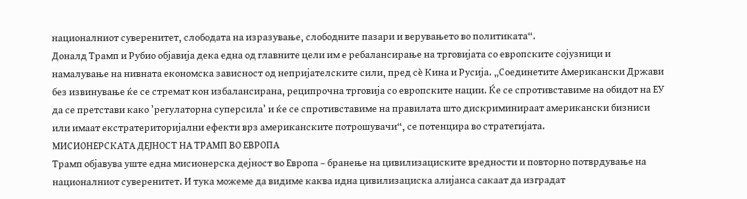националниот суверенитет, слободата на изразување, слободните пазари и верувањето во политиката“.
Доналд Трамп и Рубио објавија дека една од главните цели им е ребалансирање на трговијата со европските сојузници и намалување на нивната економска зависност од непријателските сили, пред сѐ Кина и Русија. „Соединетите Американски Држави без извинување ќе се стремат кон избалансирана, реципрочна трговија со европските нации. Ќе се спротивставиме на обидот на ЕУ да се претстави како ’регулаторна суперсила’ и ќе се спротивставиме на правилата што дискриминираат американски бизниси или имаат екстратериторијални ефекти врз американските потрошувачи“, се потенцира во стратегијата.
МИСИОНЕРСКАТА ДЕЈНОСТ НА ТРАМП ВО ЕВРОПА
Трамп објавува уште една мисионерска дејност во Европа – бранење на цивилизациските вредности и повторно потврдување на националниот суверенитет. И тука можеме да видиме каква идна цивилизациска алијанса сакаат да изградат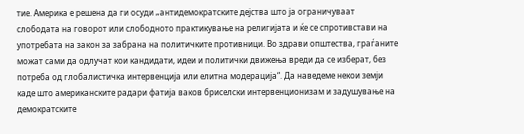тие. Америка е решена да ги осуди „антидемократските дејства што ја ограничуваат слободата на говорот или слободното практикување на религијата и ќе се спротивстави на употребата на закон за забрана на политичките противници. Во здрави општества, граѓаните можат сами да одлучат кои кандидати, идеи и политички движења вреди да се изберат, без потреба од глобалистичка интервенција или елитна модерација“. Да наведеме некои земји каде што американските радари фатија ваков бриселски интервенционизам и задушување на демократските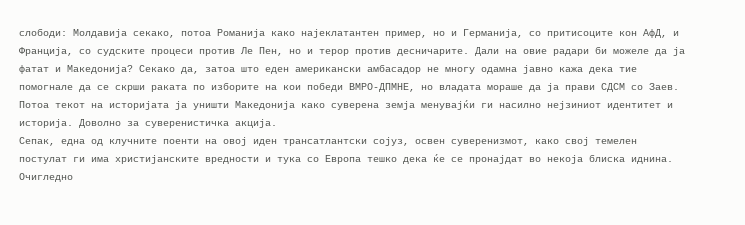слободи: Молдавија секако, потоа Романија како најеклатантен пример, но и Германија, со притисоците кон АфД, и Франција, со судските процеси против Ле Пен, но и терор против десничарите. Дали на овие радари би можеле да ја фатат и Македонија? Секако да, затоа што еден американски амбасадор не многу одамна јавно кажа дека тие помогнале да се скрши раката по изборите на кои победи ВМРО-ДПМНЕ, но владата мораше да ја прави СДСМ со Заев. Потоа текот на историјата ја уништи Македонија како суверена земја менувајќи ги насилно нејзиниот идентитет и историја. Доволно за суверенистичка акција.
Сепак, една од клучните поенти на овој иден трансатлантски сојуз, освен суверенизмот, како свој темелен постулат ги има христијанските вредности и тука со Европа тешко дека ќе се пронајдат во некоја блиска иднина. Очигледно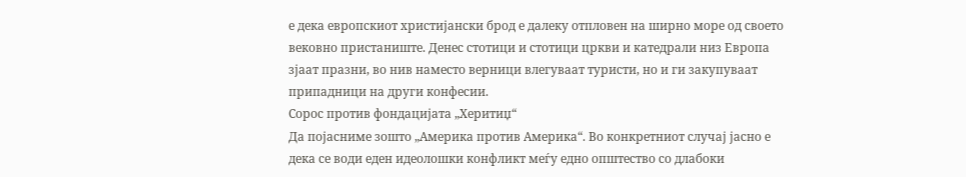е дека европскиот христијански брод е далеку отпловен на ширно море од своето вековно пристаниште. Денес стотици и стотици цркви и катедрали низ Европа зјаат празни, во нив наместо верници влегуваат туристи, но и ги закупуваат припадници на други конфесии.
Сорос против фондацијата „Херитиџ“
Да појасниме зошто „Америка против Америка“. Во конкретниот случај јасно е дека се води еден идеолошки конфликт меѓу едно општество со длабоки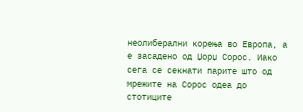неолиберални корења во Европа, а е засадено од Џорџ Сорос. Иако сега се секнати парите што од мрежите на Сорос одеа до стотиците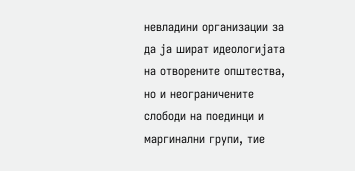невладини организации за да ја шират идеологијата на отворените општества, но и неограничените слободи на поединци и маргинални групи, тие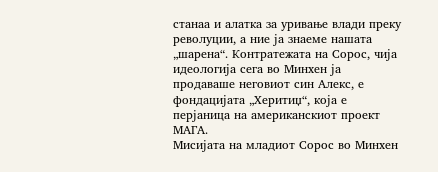станаа и алатка за уривање влади преку револуции, а ние ја знаеме нашата „шарена“. Контратежата на Сорос, чија идеологија сега во Минхен ја продаваше неговиот син Алекс, е фондацијата „Херитиџ“, која е перјаница на американскиот проект МАГА.
Мисијата на младиот Сорос во Минхен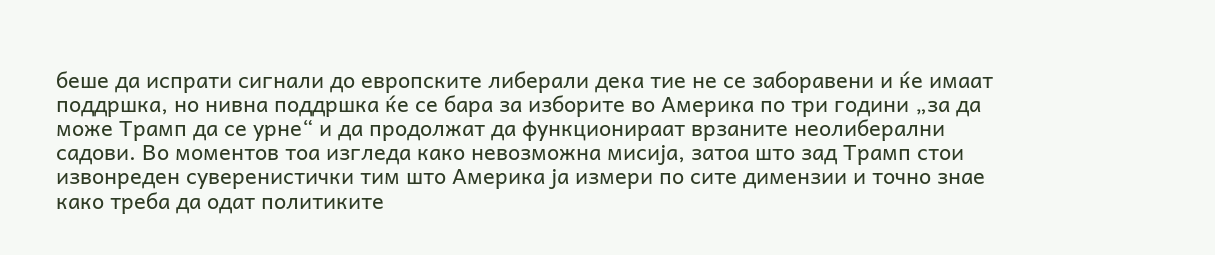беше да испрати сигнали до европските либерали дека тие не се заборавени и ќе имаат поддршка, но нивна поддршка ќе се бара за изборите во Америка по три години „за да може Трамп да се урне“ и да продолжат да функционираат врзаните неолиберални садови. Во моментов тоа изгледа како невозможна мисија, затоа што зад Трамп стои извонреден суверенистички тим што Америка ја измери по сите димензии и точно знае како треба да одат политиките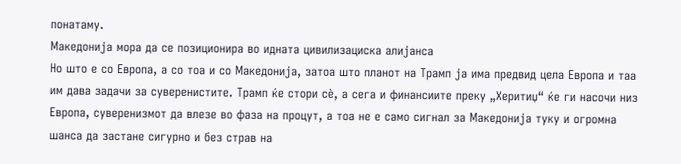понатаму.
Македонија мора да се позиционира во идната цивилизациска алијанса
Но што е со Европа, а со тоа и со Македонија, затоа што планот на Трамп ја има предвид цела Европа и таа им дава задачи за суверенистите. Трамп ќе стори сѐ, а сега и финансиите преку „Херитиџ“ ќе ги насочи низ Европа, суверенизмот да влезе во фаза на процут, а тоа не е само сигнал за Македонија туку и огромна шанса да застане сигурно и без страв на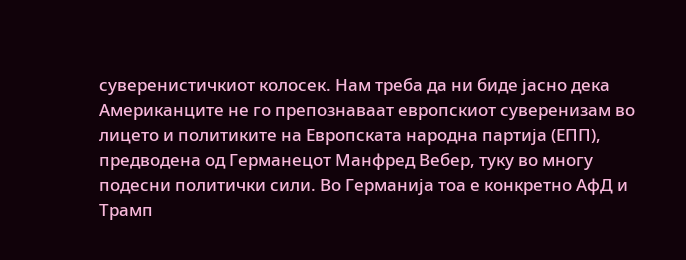суверенистичкиот колосек. Нам треба да ни биде јасно дека Американците не го препознаваат европскиот суверенизам во лицето и политиките на Европската народна партија (ЕПП), предводена од Германецот Манфред Вебер, туку во многу подесни политички сили. Во Германија тоа е конкретно АфД и Трамп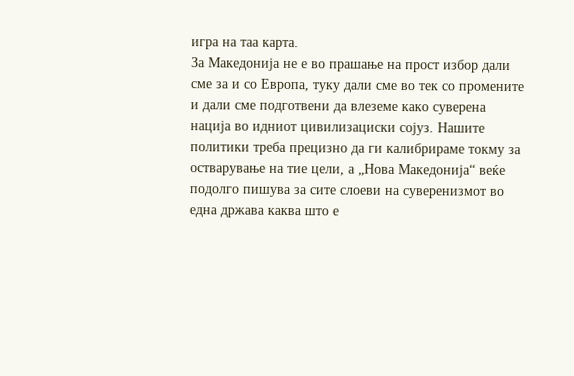игра на таа карта.
За Македонија не е во прашање на прост избор дали сме за и со Европа, туку дали сме во тек со промените и дали сме подготвени да влеземе како суверена нација во идниот цивилизациски сојуз. Нашите политики треба прецизно да ги калибрираме токму за остварување на тие цели, а „Нова Македонија“ веќе подолго пишува за сите слоеви на суверенизмот во една држава каква што е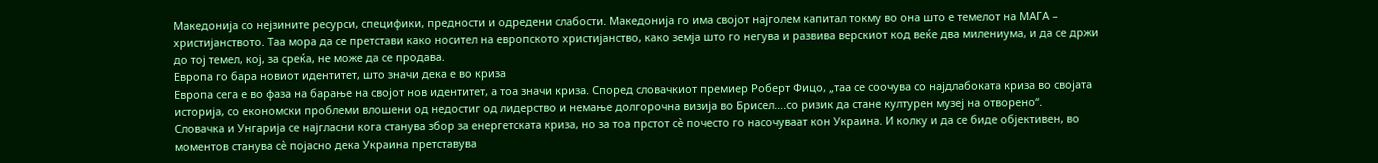Македонија со нејзините ресурси, специфики, предности и одредени слабости. Македонија го има својот најголем капитал токму во она што е темелот на МАГА – христијанството. Таа мора да се претстави како носител на европското христијанство, како земја што го негува и развива верскиот код веќе два милениума, и да се држи до тој темел, кој, за среќа, не може да се продава.
Европа го бара новиот идентитет, што значи дека е во криза
Европа сега е во фаза на барање на својот нов идентитет, а тоа значи криза. Според словачкиот премиер Роберт Фицо, „таа се соочува со најдлабоката криза во својата историја, со економски проблеми влошени од недостиг од лидерство и немање долгорочна визија во Брисел….со ризик да стане културен музеј на отворено“.
Словачка и Унгарија се најгласни кога станува збор за енергетската криза, но за тоа прстот сѐ почесто го насочуваат кон Украина. И колку и да се биде објективен, во моментов станува сѐ појасно дека Украина претставува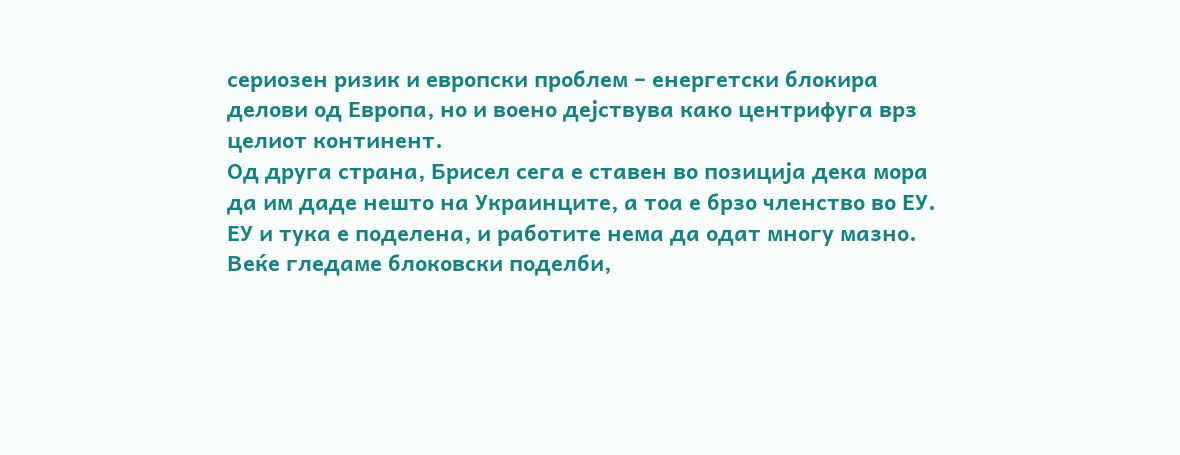сериозен ризик и европски проблем – енергетски блокира делови од Европа, но и воено дејствува како центрифуга врз целиот континент.
Од друга страна, Брисел сега е ставен во позиција дека мора да им даде нешто на Украинците, а тоа е брзо членство во ЕУ. ЕУ и тука е поделена, и работите нема да одат многу мазно. Веќе гледаме блоковски поделби,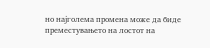но најголема промена може да биде преместувањето на лостот на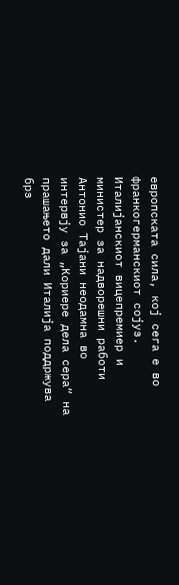европската сила, кој сега е во франкогерманскиот сојуз. Италијанскиот вицепремиер и министер за надворешни работи Антонио Тајани неодамна во интервју за „Кориере дела сера“ на прашањето дали Италија поддржува брз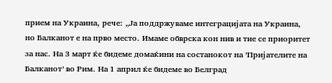прием на Украина, рече: „Ја поддржуваме интеграцијата на Украина, но Балканот е на прво место. Имаме обврска кон нив и тие се приоритет за нас. На 3 март ќе бидеме домаќини на состанокот на ’Пријателите на Балканот’ во Рим. На 1 април ќе бидеме во Белград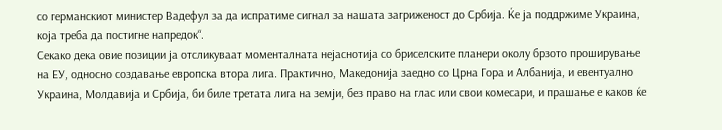со германскиот министер Вадефул за да испратиме сигнал за нашата загриженост до Србија. Ќе ја поддржиме Украина, која треба да постигне напредок“.
Секако дека овие позиции ја отсликуваат моменталната нејаснотија со бриселските планери околу брзото проширување на ЕУ, односно создавање европска втора лига. Практично, Македонија заедно со Црна Гора и Албанија, и евентуално Украина, Молдавија и Србија, би биле третата лига на земји, без право на глас или свои комесари, и прашање е каков ќе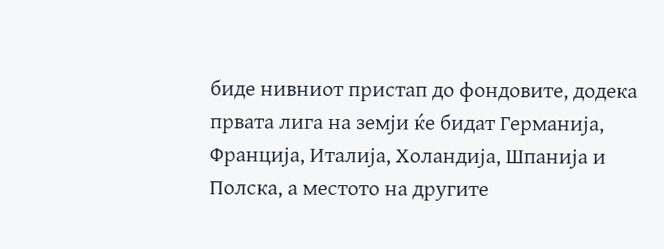биде нивниот пристап до фондовите, додека првата лига на земји ќе бидат Германија, Франција, Италија, Холандија, Шпанија и Полска, а местото на другите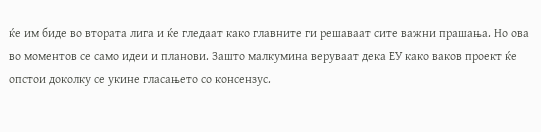ќе им биде во втората лига и ќе гледаат како главните ги решаваат сите важни прашања. Но ова во моментов се само идеи и планови. Зашто малкумина веруваат дека ЕУ како ваков проект ќе опстои доколку се укине гласањето со консензус.